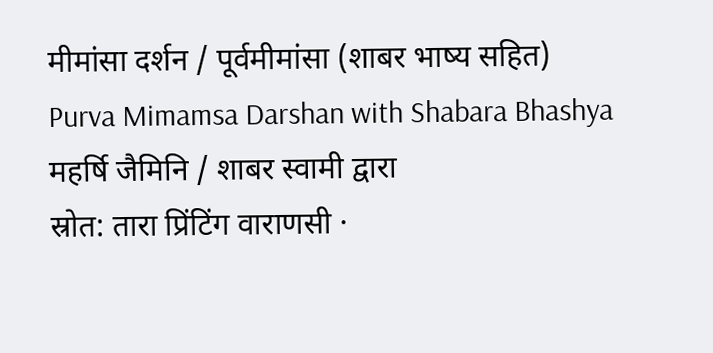मीमांसा दर्शन / पूर्वमीमांसा (शाबर भाष्य सहित)
Purva Mimamsa Darshan with Shabara Bhashya
महर्षि जैमिनि / शाबर स्वामी द्वारा
स्रोत: तारा प्रिंटिंग वाराणसी ·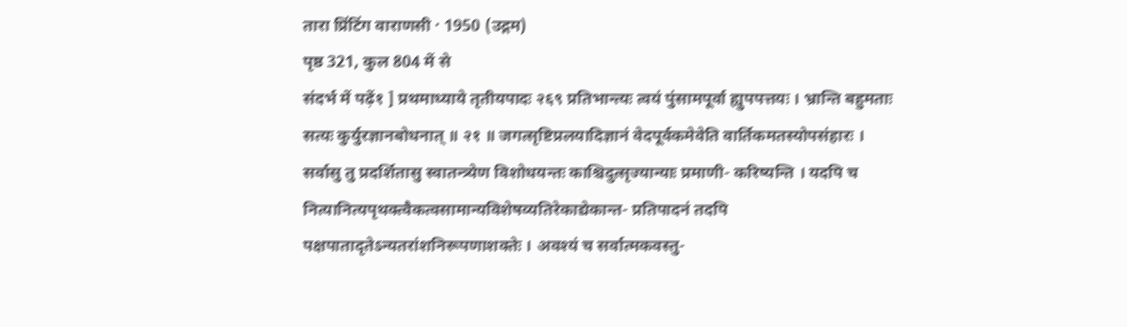तारा प्रिंटिंग वाराणसी · 1950 (उद्गम)
पृष्ठ 321, कुल 804 में से
संदर्भ में पढ़ें१ ] प्रथमाध्याये तृतीयपादः २६९ प्रतिभान्त्यः त्वयं पुंसामपूर्वा ह्युपपत्तयः । भ्रान्ति बहुमताः सत्यः कुर्युरज्ञानबोधनात् ॥ २१ ॥ जगत्सृष्टिप्रलयादिज्ञानं वेदपूर्वकमेवेति वार्तिकमतस्योपसंहारः । सर्वासु तु प्रदर्शितासु स्वातन्त्र्येण विशोधयन्तः काश्चिदुत्सृज्यान्याः प्रमाणी- करिष्यन्ति । यदपि च नित्यानित्यपृथक्त्वैकत्वसामान्यविशेषव्यतिरेकाद्येकान्त- प्रतिपादनं तदपि पक्षपातादृतेऽन्यतरांशनिरूपणाशक्तेः । अवश्यं च सर्वात्मकवस्तु-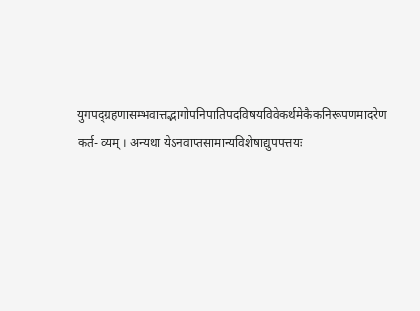युगपद्ग्रहणासम्भवात्तद्भागोपनिपातिपदविषयविवेकर्थमेकैकनिरूपणमादरेण कर्त- व्यम् । अन्यथा येऽनवाप्तसामान्यविशेषाद्युपपत्तयः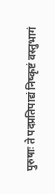पुरुषाः ते पदप्रतिपाद्यं निष्कृष्टं वस्तुभागं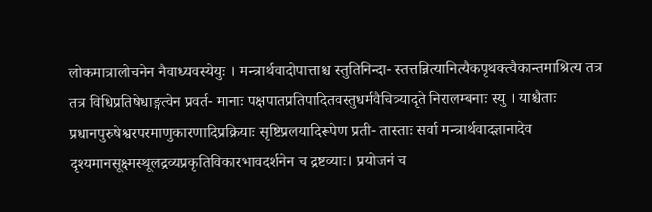लोकमात्रालोचनेन नैवाध्यवस्येयुः । मन्त्रार्थवादोपात्ताश्च स्तुतिनिन्दा- स्तत्तन्नित्यानित्यैकपृथक्त्वैकान्तमाश्रित्य तत्र तत्र विधिप्रतिषेधाङ्गत्वेन प्रवर्त- मानाः पक्षपातप्रतिपादितवस्तुधर्मवैचित्र्यादृते निरालम्बनाः स्यु । याश्चैताः प्रधानपुरुषेश्वरपरमाणुकारणादिप्रक्रियाः सृष्टिप्रलयादिरूपेण प्रती- तास्ताः सर्वा मन्त्रार्थवादज्ञानादेव दृश्यमानसूक्ष्मस्थूलद्रव्यप्रकृतिविकारभावदर्शनेन च द्रष्टव्याः। प्रयोजनं च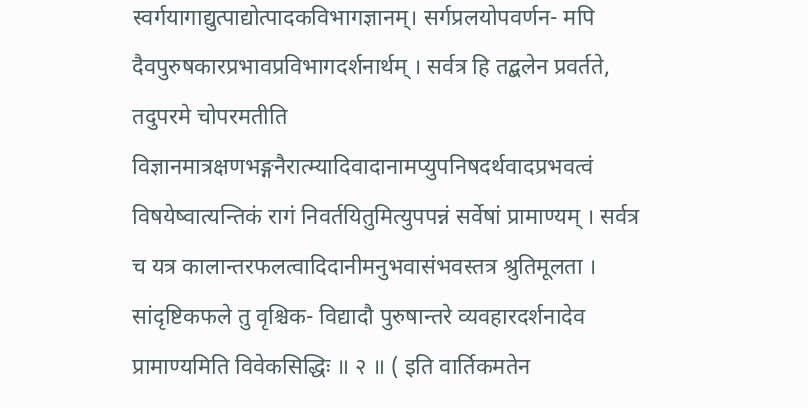स्वर्गयागाद्युत्पाद्योत्पादकविभागज्ञानम्। सर्गप्रलयोपवर्णन- मपि दैवपुरुषकारप्रभावप्रविभागदर्शनार्थम् । सर्वत्र हि तद्बलेन प्रवर्तते, तदुपरमे चोपरमतीति विज्ञानमात्रक्षणभङ्गनैरात्म्यादिवादानामप्युपनिषदर्थवादप्रभवत्वं विषयेष्वात्यन्तिकं रागं निवर्तयितुमित्युपपन्नं सर्वेषां प्रामाण्यम् । सर्वत्र च यत्र कालान्तरफलत्वादिदानीमनुभवासंभवस्तत्र श्रुतिमूलता । सांदृष्टिकफले तु वृश्चिक- विद्यादौ पुरुषान्तरे व्यवहारदर्शनादेव प्रामाण्यमिति विवेकसिद्धिः ॥ २ ॥ ( इति वार्तिकमतेन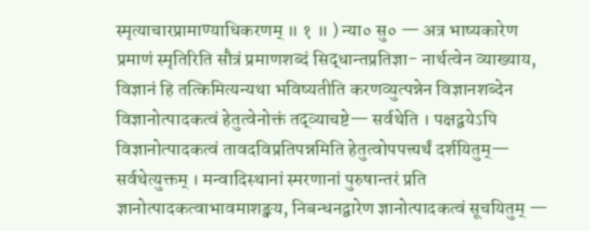स्मृत्याचारप्रामाण्याधिकरणम् ॥ १ ॥ ) न्या० सु० — अत्र भाष्यकारेण प्रमाणं स्मृतिरिति सौत्रं प्रमाणशब्दं सिद्धान्तप्रतिज्ञा- नार्थत्वेन व्याख्याय, विज्ञानं हि तत्किमित्यन्यथा भविष्यतीति करणव्युत्पन्नेन विज्ञानशब्देन विज्ञानोत्पादकत्वं हेतुत्वेनोक्तं तद्व्याचष्टे— सर्वथेति । पक्षद्वयेऽपि विज्ञानोत्पादकत्वं तावदविप्रतिपन्नमिति हेतुत्वोपपत्त्यर्थं दर्शयितुम्— सर्वथेत्युक्तम् । मन्वादिस्थानां स्मरणानां पुरुषान्तरं प्रति ज्ञानोत्पादकत्वाभावमाशङ्क्य, निबन्धनद्वारेण ज्ञानोत्पादकत्वं सूचयितुम् —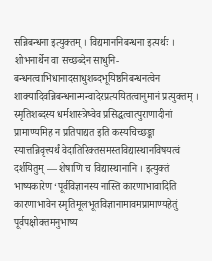सन्निबन्धना इत्युक्तम् । विद्यमाननिबन्धना इत्यर्थः । शोभनार्थेन वा सच्छब्देन साधुनि- बन्धनत्वाभिधानादसाधुशब्दभूयिष्ठनिबन्धनत्वेन शाक्यादिवन्निबन्धनान्मन्वादेरप्रत्ययितत्वानुमानं प्रत्युक्तम् । स्मृतिशब्दस्य धर्मशास्त्रेष्वेव प्रसिद्धत्वात्पुराणादीनां प्रामाण्यमिह न प्रतिपाद्यत इति कस्यचिच्छङ्का स्यात्तन्निवृत्त्यर्थं वेदातिरिक्तसमस्तविद्यास्थानविषयत्वं दर्शयितुम् — शेषाणि च विद्यास्थानानि । इत्युक्तं भाष्यकारेण ‘पूर्वविज्ञानस्य नास्ति कारणाभावादिति कारणाभावेन स्मृतिमूलभूतविज्ञानामावमप्रामाण्यहेतुं पूर्वपक्षोक्तमनुभाष्य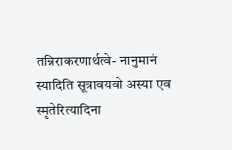तन्निराकरणार्थत्वे- नानुमानं स्यादिति सूत्रावयवो अस्या एव स्मृतेरित्यादिना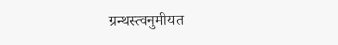ग्रन्थस्त्वनुमीयत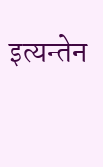इत्यन्तेन